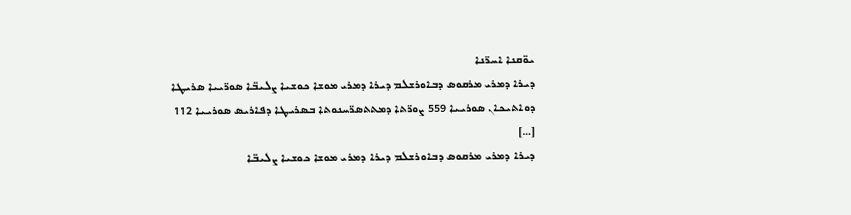ܝܘ̈ܩܢܐ ܐܚܪ̈ܢܐ
ܕܝܪܐ ܕܡܪܝ ܡܪܩܘܣ ܕܒܐܘܪܫܠܡ ܕܝܪܐ ܕܡܪܝ ܡܘܫܐ ܟܘܫܝܐ ܨܠܝܒ̈ܐ ܣܘܪ̈ܝܝܐ ܣܪܝܛܐ ܕܘܐܬܝܟܐܢ ܣܘܪܝܝܐ 559 ܨܘܪ̈ܬܐ ܕܡܬܬܣܪ̈ܚܢܘܬܐ ܒܣܪܝܛܐ ܕܦܐܪܝܣ ܣܘܪܝܝܐ 112 […]
ܕܝܪܐ ܕܡܪܝ ܡܪܩܘܣ ܕܒܐܘܪܫܠܡ ܕܝܪܐ ܕܡܪܝ ܡܘܫܐ ܟܘܫܝܐ ܨܠܝܒ̈ܐ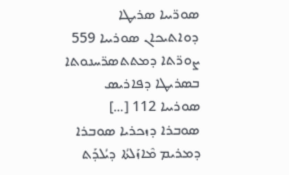ܣܘܪ̈ܝܝܐ ܣܪܝܛܐ ܕܘܐܬܝܟܐܢ ܣܘܪܝܝܐ 559 ܨܘܪ̈ܬܐ ܕܡܬܬܣܪ̈ܚܢܘܬܐ ܒܣܪܝܛܐ ܕܦܐܪܝܣ ܣܘܪܝܝܐ 112 […]
ܣܘܒܪܐ ܕܙܟܪܝܐ ܣܘܒܪܐ ܕܡܪܝܡ ܡܶܐܙܰܠܬܳܐ ܕܝܳܠܕܰܬ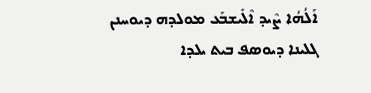ܐܰܠܳܗܳܐ ܨܶܝܕ ܐܶܠܺܝܫܒܰܥ ܡܘܠܕܗ ܕܝܘܚܢܢ ܓܠܝܢܐ ܕܝܘܣܦ ܒܝܬ ܝܠܕܐ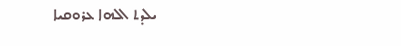ܝܠܕܬ ܐܠܗܐ ܥܪܘܩܝܐ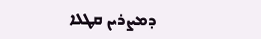ܕܡܨܪܝܢ ܩܛܠܐ